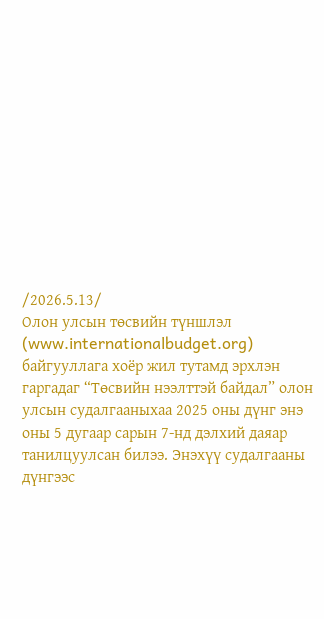/2026.5.13/
Олон улсын төсвийн түншлэл (www.internationalbudget.org) байгууллага хоёр жил тутамд эрхлэн гаргадаг “Төсвийн нээлттэй байдал” олон улсын судалгааныхаа 2025 оны дүнг энэ оны 5 дугаар сарын 7-нд дэлхий даяар танилцуулсан билээ. Энэхүү судалгааны дүнгээс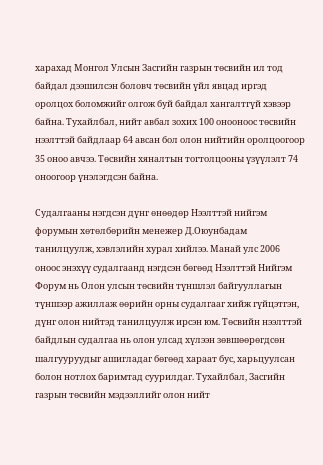харахад Монгол Улсын Засгийн газрын төсвийн ил тод байдал дээшилсэн боловч төсвийн үйл явцад иргэд оролцох боломжийг олгож буй байдал хангалтгүй хэвээр байна. Тухайлбал, нийт авбал зохих 100 онооноос төсвийн нээлттэй байдлаар 64 авсан бол олон нийтийн оролцоогоор 35 оноо авчээ. Төсвийн хяналтын тогтолцооны үзүүлэлт 74 оноогоор үнэлэгдсэн байна.

Судалгааны нэгдсэн дүнг өнөөдөр Нээлттэй нийгэм форумын хөтөлбөрийн менежер Д.Оюунбадам танилцуулж, хэвлэлийн хурал хийлээ. Манай улс 2006 оноос энэхүү судалгаанд нэгдсэн бөгөөд Нээлттэй Нийгэм Форум нь Олон улсын төсвийн түншлэл байгууллагын түншээр ажиллаж өөрийн орны судалгааг хийж гүйцэтгэн, дүнг олон нийтэд танилцуулж ирсэн юм. Төсвийн нээлттэй байдлын судалгаа нь олон улсад хүлээн зөвшөөрөгдсөн шалгууруудыг ашигладаг бөгөөд хараат бус, харьцуулсан болон нотлох баримтад суурилдаг. Тухайлбал, Засгийн газрын төсвийн мэдээллийг олон нийт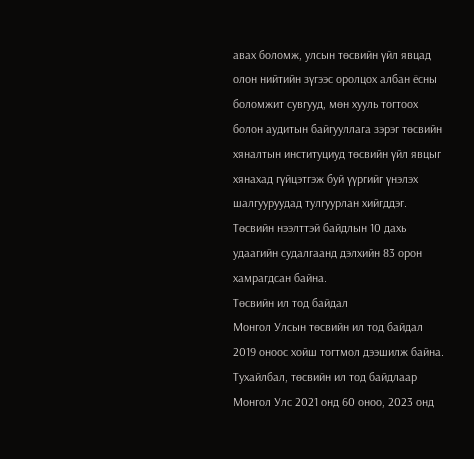авах боломж, улсын төсвийн үйл явцад олон нийтийн зүгээс оролцох албан ёсны боломжит сувгууд, мөн хууль тогтоох болон аудитын байгууллага зэрэг төсвийн хяналтын институциуд төсвийн үйл явцыг хянахад гүйцэтгэж буй үүргийг үнэлэх шалгууруудад тулгуурлан хийгддэг. Төсвийн нээлттэй байдлын 10 дахь удаагийн судалгаанд дэлхийн 83 орон хамрагдсан байна.
Төсвийн ил тод байдал
Монгол Улсын төсвийн ил тод байдал 2019 оноос хойш тогтмол дээшилж байна. Тухайлбал, төсвийн ил тод байдлаар Монгол Улс 2021 онд 60 оноо, 2023 онд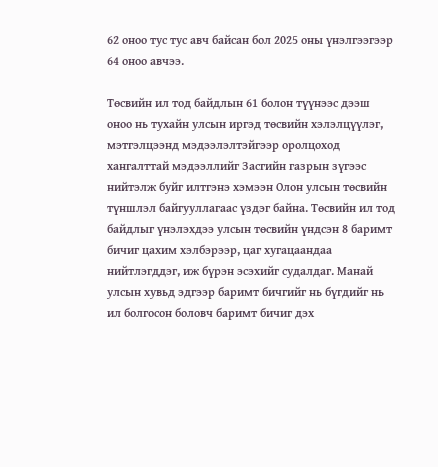62 оноо тус тус авч байсан бол 2025 оны үнэлгээгээр 64 оноо авчээ.

Төсвийн ил тод байдлын 61 болон түүнээс дээш оноо нь тухайн улсын иргэд төсвийн хэлэлцүүлэг, мэтгэлцээнд мэдээлэлтэйгээр оролцоход хангалттай мэдээллийг Засгийн газрын зүгээс нийтэлж буйг илтгэнэ хэмээн Олон улсын төсвийн түншлэл байгууллагаас үздэг байна. Төсвийн ил тод байдлыг үнэлэхдээ улсын төсвийн үндсэн 8 баримт бичиг цахим хэлбэрээр, цаг хугацаандаа нийтлэгддэг, иж бүрэн эсэхийг судалдаг. Манай улсын хувьд эдгээр баримт бичгийг нь бүгдийг нь ил болгосон боловч баримт бичиг дэх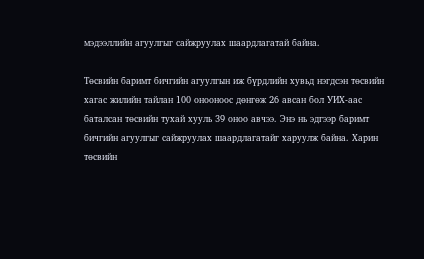мэдээллийн агуулгыг сайжруулах шаардлагатай байна.

Төсвийн баримт бичгийн агуулгын иж бүрдлийн хувьд нэгдсэн төсвийн хагас жилийн тайлан 100 онооноос дөнгөж 26 авсан бол УИХ-аас баталсан төсвийн тухай хууль 39 оноо авчээ. Энэ нь эдгээр баримт бичгийн агуулгыг сайжруулах шаардлагатайг харуулж байна. Харин төсвийн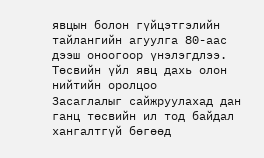явцын болон гүйцэтгэлийн тайлангийн агуулга 80-аас дээш оноогоор үнэлэгдлээ.
Төсвийн үйл явц дахь олон нийтийн оролцоо
Засаглалыг сайжруулахад дан ганц төсвийн ил тод байдал хангалтгүй бөгөөд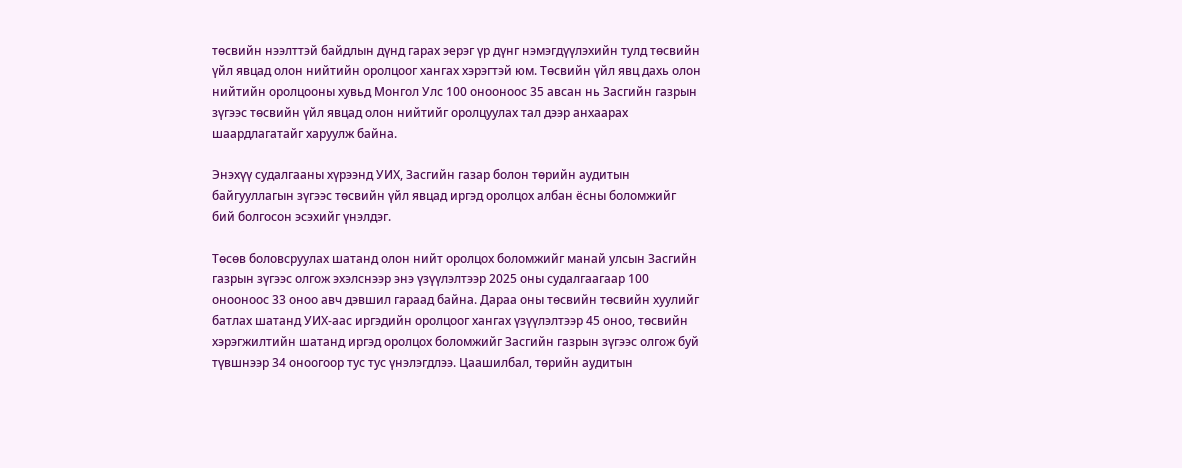төсвийн нээлттэй байдлын дүнд гарах эерэг үр дүнг нэмэгдүүлэхийн тулд төсвийн үйл явцад олон нийтийн оролцоог хангах хэрэгтэй юм. Төсвийн үйл явц дахь олон нийтийн оролцооны хувьд Монгол Улс 100 онооноос 35 авсан нь Засгийн газрын зүгээс төсвийн үйл явцад олон нийтийг оролцуулах тал дээр анхаарах шаардлагатайг харуулж байна.

Энэхүү судалгааны хүрээнд УИХ, Засгийн газар болон төрийн аудитын байгууллагын зүгээс төсвийн үйл явцад иргэд оролцох албан ёсны боломжийг бий болгосон эсэхийг үнэлдэг.

Төсөв боловсруулах шатанд олон нийт оролцох боломжийг манай улсын Засгийн газрын зүгээс олгож эхэлснээр энэ үзүүлэлтээр 2025 оны судалгаагаар 100 онооноос 33 оноо авч дэвшил гараад байна. Дараа оны төсвийн төсвийн хуулийг батлах шатанд УИХ-аас иргэдийн оролцоог хангах үзүүлэлтээр 45 оноо, төсвийн хэрэгжилтийн шатанд иргэд оролцох боломжийг Засгийн газрын зүгээс олгож буй түвшнээр 34 оноогоор тус тус үнэлэгдлээ. Цаашилбал, төрийн аудитын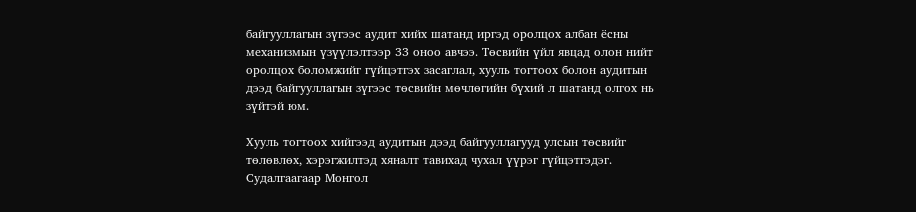байгууллагын зүгээс аудит хийх шатанд иргэд оролцох албан ёсны механизмын үзүүлэлтээр 33 оноо авчээ. Төсвийн үйл явцад олон нийт оролцох боломжийг гүйцэтгэх засаглал, хууль тогтоох болон аудитын дээд байгууллагын зүгээс төсвийн мөчлөгийн бүхий л шатанд олгох нь зүйтэй юм.

Хууль тогтоох хийгээд аудитын дээд байгууллагууд улсын төсвийг төлөвлөх, хэрэгжилтэд хяналт тавихад чухал үүрэг гүйцэтгэдэг. Судалгаагаар Монгол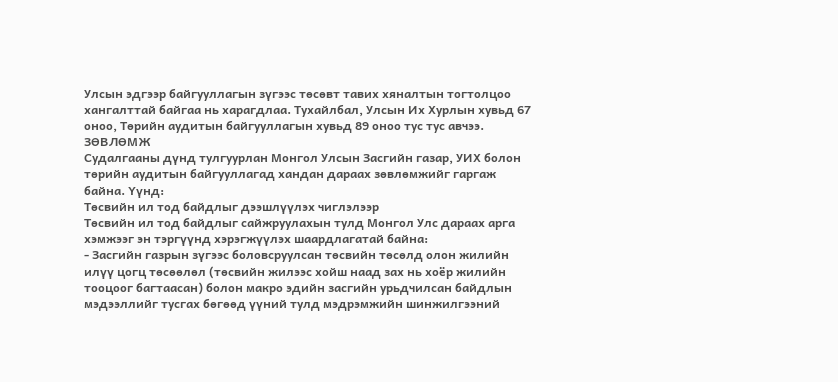Улсын эдгээр байгууллагын зүгээс төсөвт тавих хяналтын тогтолцоо хангалттай байгаа нь харагдлаа. Тухайлбал, Улсын Их Хурлын хувьд 67 оноо, Төрийн аудитын байгууллагын хувьд 89 оноо тус тус авчээ.
ЗӨВЛӨМЖ
Судалгааны дүнд тулгуурлан Монгол Улсын Засгийн газар, УИХ болон төрийн аудитын байгууллагад хандан дараах зөвлөмжийг гаргаж байна. Үүнд:
Төсвийн ил тод байдлыг дээшлүүлэх чиглэлээр
Төсвийн ил тод байдлыг сайжруулахын тулд Монгол Улс дараах арга хэмжээг эн тэргүүнд хэрэгжүүлэх шаардлагатай байна:
- Засгийн газрын зүгээс боловсруулсан төсвийн төсөлд олон жилийн илүү цогц төсөөлөл (төсвийн жилээс хойш наад зах нь хоёр жилийн тооцоог багтаасан) болон макро эдийн засгийн урьдчилсан байдлын мэдээллийг тусгах бөгөөд үүний тулд мэдрэмжийн шинжилгээний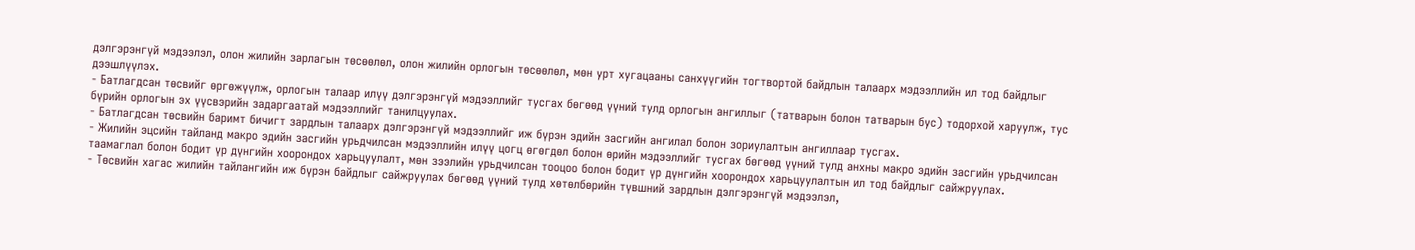дэлгэрэнгүй мэдээлэл, олон жилийн зарлагын төсөөлөл, олон жилийн орлогын төсөөлөл, мөн урт хугацааны санхүүгийн тогтвортой байдлын талаарх мэдээллийн ил тод байдлыг дээшлүүлэх.
- Батлагдсан төсвийг өргөжүүлж, орлогын талаар илүү дэлгэрэнгүй мэдээллийг тусгах бөгөөд үүний тулд орлогын ангиллыг (татварын болон татварын бус) тодорхой харуулж, тус бүрийн орлогын эх үүсвэрийн задаргаатай мэдээллийг танилцуулах.
- Батлагдсан төсвийн баримт бичигт зардлын талаарх дэлгэрэнгүй мэдээллийг иж бүрэн эдийн засгийн ангилал болон зориулалтын ангиллаар тусгах.
- Жилийн эцсийн тайланд макро эдийн засгийн урьдчилсан мэдээллийн илүү цогц өгөгдөл болон өрийн мэдээллийг тусгах бөгөөд үүний тулд анхны макро эдийн засгийн урьдчилсан таамаглал болон бодит үр дүнгийн хоорондох харьцуулалт, мөн зээлийн урьдчилсан тооцоо болон бодит үр дүнгийн хоорондох харьцуулалтын ил тод байдлыг сайжруулах.
- Төсвийн хагас жилийн тайлангийн иж бүрэн байдлыг сайжруулах бөгөөд үүний тулд хөтөлбөрийн түвшний зардлын дэлгэрэнгүй мэдээлэл,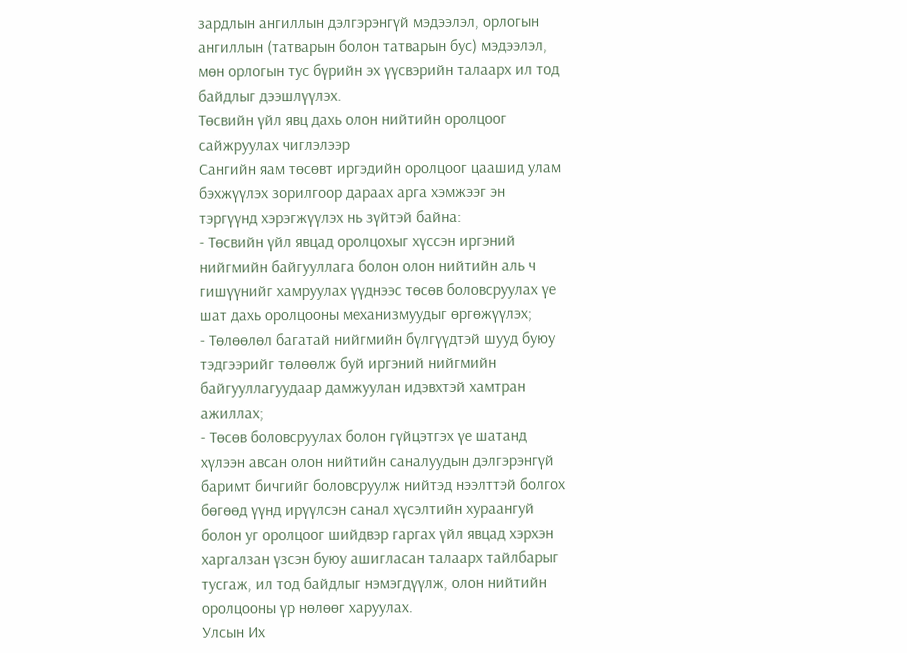зардлын ангиллын дэлгэрэнгүй мэдээлэл, орлогын ангиллын (татварын болон татварын бус) мэдээлэл, мөн орлогын тус бүрийн эх үүсвэрийн талаарх ил тод байдлыг дээшлүүлэх.
Төсвийн үйл явц дахь олон нийтийн оролцоог сайжруулах чиглэлээр
Сангийн яам төсөвт иргэдийн оролцоог цаашид улам бэхжүүлэх зорилгоор дараах арга хэмжээг эн тэргүүнд хэрэгжүүлэх нь зүйтэй байна:
- Төсвийн үйл явцад оролцохыг хүссэн иргэний нийгмийн байгууллага болон олон нийтийн аль ч гишүүнийг хамруулах үүднээс төсөв боловсруулах үе шат дахь оролцооны механизмуудыг өргөжүүлэх;
- Төлөөлөл багатай нийгмийн бүлгүүдтэй шууд буюу тэдгээрийг төлөөлж буй иргэний нийгмийн байгууллагуудаар дамжуулан идэвхтэй хамтран ажиллах;
- Төсөв боловсруулах болон гүйцэтгэх үе шатанд хүлээн авсан олон нийтийн саналуудын дэлгэрэнгүй баримт бичгийг боловсруулж нийтэд нээлттэй болгох бөгөөд үүнд ирүүлсэн санал хүсэлтийн хураангуй болон уг оролцоог шийдвэр гаргах үйл явцад хэрхэн харгалзан үзсэн буюу ашигласан талаарх тайлбарыг тусгаж, ил тод байдлыг нэмэгдүүлж, олон нийтийн оролцооны үр нөлөөг харуулах.
Улсын Их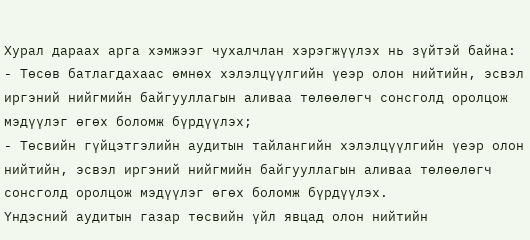Хурал дараах арга хэмжээг чухалчлан хэрэгжүүлэх нь зүйтэй байна:
- Төсөв батлагдахаас өмнөх хэлэлцүүлгийн үеэр олон нийтийн, эсвэл иргэний нийгмийн байгууллагын аливаа төлөөлөгч сонсголд оролцож мэдүүлэг өгөх боломж бүрдүүлэх;
- Төсвийн гүйцэтгэлийн аудитын тайлангийн хэлэлцүүлгийн үеэр олон нийтийн, эсвэл иргэний нийгмийн байгууллагын аливаа төлөөлөгч сонсголд оролцож мэдүүлэг өгөх боломж бүрдүүлэх.
Үндэсний аудитын газар төсвийн үйл явцад олон нийтийн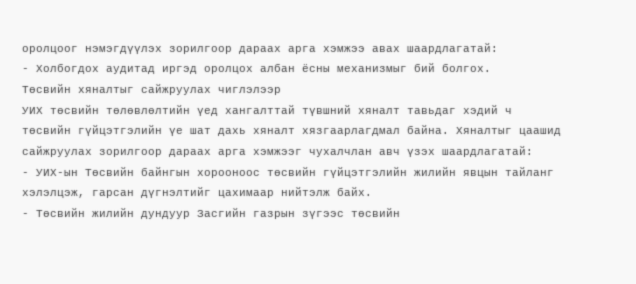оролцоог нэмэгдүүлэх зорилгоор дараах арга хэмжээ авах шаардлагатай:
- Холбогдох аудитад иргэд оролцох албан ёсны механизмыг бий болгох.
Төсвийн хяналтыг сайжруулах чиглэлээр
УИХ төсвийн төлөвлөлтийн үед хангалттай түвшний хяналт тавьдаг хэдий ч төсвийн гүйцэтгэлийн үе шат дахь хяналт хязгаарлагдмал байна. Хяналтыг цаашид сайжруулах зорилгоор дараах арга хэмжээг чухалчлан авч үзэх шаардлагатай:
- УИХ-ын Төсвийн байнгын хорооноос төсвийн гүйцэтгэлийн жилийн явцын тайланг хэлэлцэж, гарсан дүгнэлтийг цахимаар нийтэлж байх.
- Төсвийн жилийн дундуур Засгийн газрын зүгээс төсвийн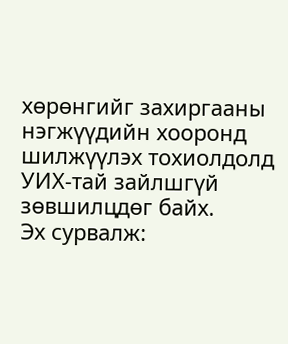хөрөнгийг захиргааны нэгжүүдийн хооронд шилжүүлэх тохиолдолд УИХ-тай зайлшгүй зөвшилцдөг байх.
Эх сурвалж: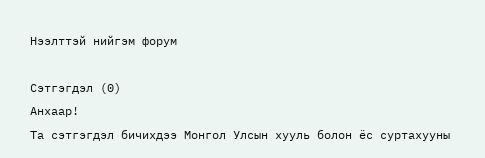Нээлттэй нийгэм форум

Сэтгэгдэл (0)
Анхаар!
Та сэтгэгдэл бичихдээ Монгол Улсын хууль болон ёс суртахууны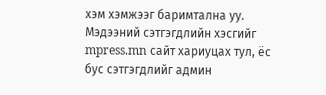хэм хэмжээг баримтална уу. Мэдээний сэтгэгдлийн хэсгийг mpress.mn сайт хариуцах тул, ёс бус сэтгэгдлийг админ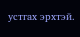устгах эрхтэй.